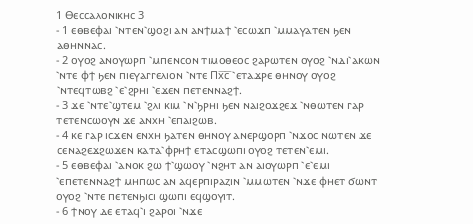1 Ⲑⲉⲥⲥⲁⲗⲟⲛⲓⲕⲏⲥ 3
- 1 ⲉⲑⲃⲉⲫⲁⲓ ⳿ⲛⲧⲉⲛ⳿ϣⲟϩⲓ ⲁⲛ ⲁⲛϯⲙⲁϯ ⳿ⲉⲥⲱϫⲡ ⳿ⲙⲙⲁⲩⲁⲧⲉⲛ ϧⲉⲛ ⲁⲑⲏⲛⲛⲁⲥ.
- 2 ⲟⲩⲟϩ ⲁⲛⲟⲩⲱⲣⲡ ⳿ⲙⲡⲉⲛⲥⲟⲛ ⲧⲓⲙⲟⲑⲉⲟⲥ ϩⲁⲣⲱⲧⲉⲛ ⲟⲩⲟϩ ⳿ⲛⲇⲓ⳿ⲁⲕⲱⲛ ⳿ⲛⲧⲉ ⲫϯ ϧⲉⲛ ⲡⲓⲉⲩⲁⲅⲅⲉⲗⲓⲟⲛ ⳿ⲛⲧⲉ Ⲡⲭ̅ⲥ̅ ⳿ⲉⲧⲁϫⲣⲉ ⲑⲏⲛⲟⲩ ⲟⲩⲟϩ ⳿ⲛⲧⲉϥⲧⲱⲃϩ ⳿ⲉ⳿ϩⲣⲏⲓ ⳿ⲉϫⲉⲛ ⲡⲉⲧⲉⲛⲛⲁϩϯ.
- 3 ϫⲉ ⳿ⲛⲧⲉ⳿ϣⲧⲉⲙ ⳿ϩⲗⲓ ⲕⲓⲙ ⳿ⲛ⳿ϧⲣⲏⲓ ϧⲉⲛ ⲛⲁⲓϩⲟϫϩⲉϫ ⳿ⲛⲑⲱⲧⲉⲛ ⲅⲁⲣ ⲧⲉⲧⲉⲛⲥⲱⲟⲩⲛ ϫⲉ ⲁⲛⲭⲏ ⳿ⲉⲡⲁⲓϩⲱⲃ.
- 4 ⲕⲉ ⲅⲁⲣ ⲓⲥϫⲉⲛ ⲉⲛⲭⲏ ϧⲁⲧⲉⲛ ⲑⲏⲛⲟⲩ ⲁⲛⲉⲣϣⲟⲣⲡ ⳿ⲛϫⲟⲥ ⲛⲱⲧⲉⲛ ϫⲉ ⲥⲉⲛⲁϩⲉϫϩⲱϫⲉⲛ ⲕⲁⲧⲁ⳿ⲫⲣⲏϯ ⲉⲧⲁⲥϣⲱⲡⲓ ⲟⲩⲟϩ ⲧⲉⲧⲉⲛ⳿ⲉⲙⲓ.
- 5 ⲉⲑⲃⲉⲫⲁⲓ ⳿ⲁⲛⲟⲕ ϩⲱ ϯ⳿ϣⲱⲟⲩ ⳿ⲛϩⲏⲧ ⲁⲛ ⲁⲓⲟⲩⲱⲣⲡ ⳿ⲉ⳿ⲉⲙⲓ ⳿ⲉⲡⲉⲧⲉⲛⲛⲁϩϯ ⲙⲏⲡⲱⲥ ⲁⲛ ⲁϥⲉⲣⲡⲓⲣⲁⲍⲓⲛ ⳿ⲙⲙⲱⲧⲉⲛ ⳿ⲛϫⲉ ⲫⲏⲉⲧ ϭⲱⲛⲧ ⲟⲩⲟϩ ⳿ⲛⲧⲉ ⲡⲉⲧⲉⲛϧⲓⲥⲓ ϣⲱⲡⲓ ⲉϥϣⲟⲩⲓⲧ.
- 6 ϯⲛⲟⲩ ⲇⲉ ⲉⲧⲁϥ⳿ⲓ ϩⲁⲣⲟⲓ ⳿ⲛϫⲉ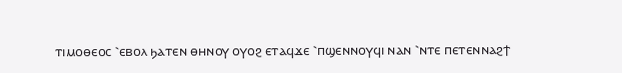ⲧⲓⲙⲟⲑⲉⲟⲥ ⳿ⲉⲃⲟⲗ ϧⲁⲧⲉⲛ ⲑⲏⲛⲟⲩ ⲟⲩⲟϩ ⲉⲧⲁϥϫⲉ ⳿ⲡϣⲉⲛⲛⲟⲩϥⲓ ⲛⲁⲛ ⳿ⲛⲧⲉ ⲡⲉⲧⲉⲛⲛⲁϩϯ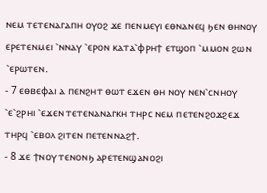ⲛⲉⲙ ⲧⲉⲧⲉⲛⲁⲅⲁⲡⲏ ⲟⲩⲟϩ ϫⲉ ⲡⲉⲛⲙⲉⲩⲓ ⲉⲑⲛⲁⲛⲉϥ ϧⲉⲛ ⲑⲏⲛⲟⲩ ⲉⲣⲉⲧⲉⲛⲙⲉⲓ ⳿ⲛⲛⲁⲩ ⳿ⲉⲣⲟⲛ ⲕⲁⲧⲁ⳿ⲫⲣⲏϯ ⲉⲧϣⲟⲡ ⳿ⲙⲙⲟⲛ ϩⲱⲛ ⳿ⲉⲣⲱⲧⲉⲛ.
- 7 ⲉⲑⲃⲉⲫⲁⲓ ⲁ ⲡⲉⲛϩⲏⲧ ⲑⲱⲧ ⲉϫⲉⲛ ⲑⲏ ⲛⲟⲩ ⲛⲉⲛ⳿ⲥⲛⲏⲟⲩ ⳿ⲉ⳿ϩⲣⲏⲓ ⳿ⲉϫⲉⲛ ⲧⲉⲧⲉⲛⲁⲛⲁⲅⲕⲏ ⲧⲏⲣⲥ ⲛⲉⲙ ⲡⲉⲧⲉⲛϩⲟϫϩⲉϫ ⲧⲏⲣϥ ⳿ⲉⲃⲟⲗ ϩⲓⲧⲉⲛ ⲡⲉⲧⲉⲛⲛⲁϩϯ.
- 8 ϫⲉ ϯⲛⲟⲩ ⲧⲉⲛⲟⲛϧ ⲁⲣⲉⲧⲉⲛϣⲁⲛⲟϩⲓ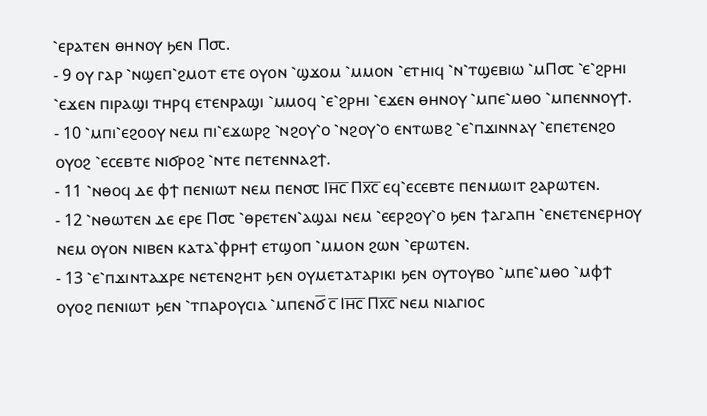⳿ⲉⲣⲁⲧⲉⲛ ⲑⲏⲛⲟⲩ ϧⲉⲛ Ⲡ⳪.
- 9 ⲟⲩ ⲅⲁⲣ ⳿ⲛϣⲉⲡ⳿ϩⲙⲟⲧ ⲉⲧⲉ ⲟⲩⲟⲛ ⳿ϣϫⲟⲙ ⳿ⲙⲙⲟⲛ ⳿ⲉⲧⲏⲓϥ ⳿ⲛ⳿ⲧϣⲉⲃⲓⲱ ⳿ⲙⲠ⳪ ⳿ⲉ⳿ϩⲣⲏⲓ ⳿ⲉϫⲉⲛ ⲡⲓⲣⲁϣⲓ ⲧⲏⲣϥ ⲉⲧⲉⲛⲣⲁϣⲓ ⳿ⲙⲙⲟϥ ⳿ⲉ⳿ϩⲣⲏⲓ ⳿ⲉϫⲉⲛ ⲑⲏⲛⲟⲩ ⳿ⲙⲡⲉ⳿ⲙⲑⲟ ⳿ⲙⲡⲉⲛⲛⲟⲩϯ.
- 10 ⳿ⲙⲡⲓ⳿ⲉϩⲟⲟⲩ ⲛⲉⲙ ⲡⲓ⳿ⲉϫⲱⲣϩ ⳿ⲛϩⲟⲩ⳿ⲟ ⳿ⲛϩⲟⲩ⳿ⲟ ⲉⲛⲧⲱⲃϩ ⳿ⲉ⳿ⲡϫⲓⲛⲛⲁⲩ ⳿ⲉⲡⲉⲧⲉⲛϩⲟ ⲟⲩⲟϩ ⳿ⲉⲥⲉⲃⲧⲉ ⲛⲓϭⲣⲟϩ ⳿ⲛⲧⲉ ⲡⲉⲧⲉⲛⲛⲁϩϯ.
- 11 ⳿ⲛⲑⲟϥ ⲇⲉ ⲫϯ ⲡⲉⲛⲓⲱⲧ ⲛⲉⲙ ⲡⲉⲛ⳪ Ⲓⲏ̅ⲥ̅ Ⲡⲭ̅ⲥ̅ ⲉϥ⳿ⲉⲥⲉⲃⲧⲉ ⲡⲉⲛⲙⲱⲓⲧ ϩⲁⲣⲱⲧⲉⲛ.
- 12 ⳿ⲛⲑⲱⲧⲉⲛ ⲇⲉ ⲉⲣⲉ Ⲡ⳪ ⳿ⲑⲣⲉⲧⲉⲛ⳿ⲁϣⲁⲓ ⲛⲉⲙ ⳿ⲉⲉⲣϩⲟⲩ⳿ⲟ ϧⲉⲛ ϯⲁⲅⲁⲡⲏ ⳿ⲉⲛⲉⲧⲉⲛⲉⲣⲏⲟⲩ ⲛⲉⲙ ⲟⲩⲟⲛ ⲛⲓⲃⲉⲛ ⲕⲁⲧⲁ⳿ⲫⲣⲏϯ ⲉⲧϣⲟⲡ ⳿ⲙⲙⲟⲛ ϩⲱⲛ ⳿ⲉⲣⲱⲧⲉⲛ.
- 13 ⳿ⲉ⳿ⲡϫⲓⲛⲧⲁϫⲣⲉ ⲛⲉⲧⲉⲛϩⲏⲧ ϧⲉⲛ ⲟⲩⲙⲉⲧⲁⲧⲁⲣⲓⲕⲓ ϧⲉⲛ ⲟⲩⲧⲟⲩⲃⲟ ⳿ⲙⲡⲉ⳿ⲙⲑⲟ ⳿ⲙⲫϯ ⲟⲩⲟϩ ⲡⲉⲛⲓⲱⲧ ϧⲉⲛ ⳿ⲧⲡⲁⲣⲟⲩⲥⲓⲁ ⳿ⲙⲡⲉⲛϭ̅ ⲥ̅ Ⲓⲏ̅ⲥ̅ Ⲡⲭ̅ⲥ̅ ⲛⲉⲙ ⲛⲓⲁⲅⲓⲟⲥ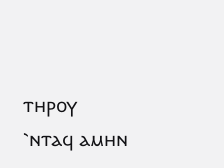ⲧⲏⲣⲟⲩ ⳿ⲛⲧⲁϥ ⲁⲙⲏⲛ